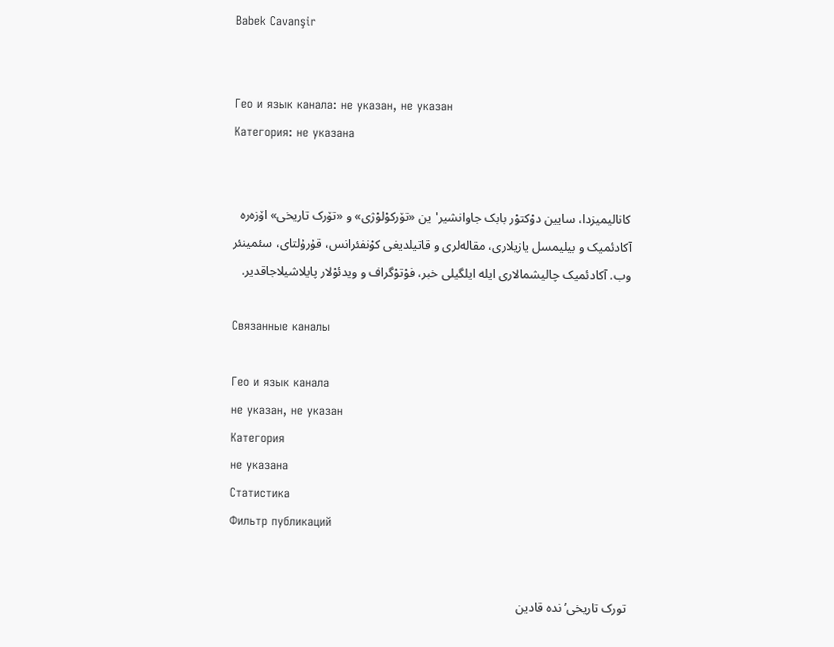Babek Cavanşir


Гео и язык канала: не указан, не указан
Категория: не указана


کانالیمیزدا، سایین دوْکتوْر بابک جاوانشیر'ین «تۆرکوْلوْژی» و «تۆرک تاریخی» اۆزه‌ره آکادئمیک و بیلیمسل یازیلاری، مقاله‌لری و قاتیلدیغی کوْنفئرانس، قۇرۇلتای، سئمینئر وب. آکادئمیک چالیشمالاری ایله ایلگیلی خبر، فوْتوْگراف و ویدئوْلار پایلاشیلاجاقدیر.

Связанные каналы

Гео и язык канала
не указан, не указан
Категория
не указана
Статистика
Фильтр публикаций


تورک تاریخی’نده قادین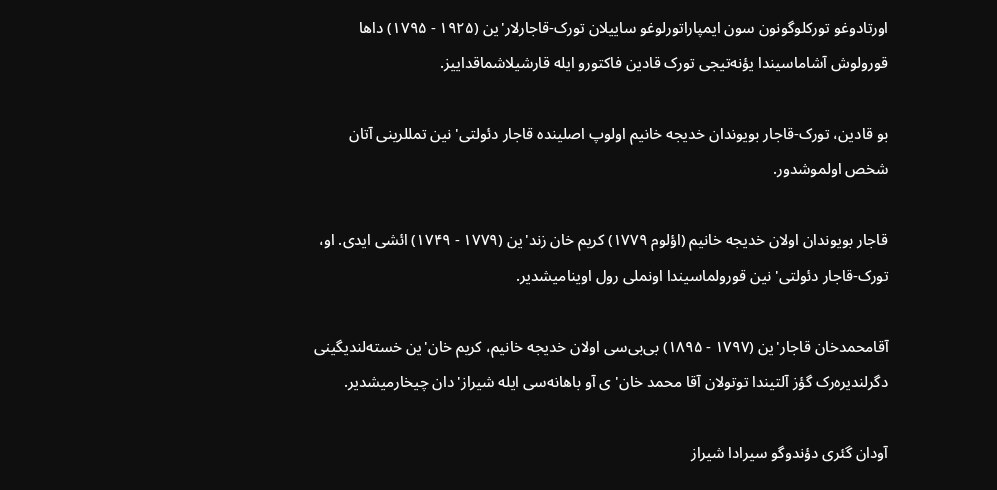اورتادوغو تورکلوگونون سون ایمپاراتورلوغو ساییلان تورک-قاجارلار'ین (۱۹۲۵ - ۱۷۹۵) داها قورولوش آشاماسیندا یؤنه‌تیجی تورک قادین فاکتورو ایله قارشیلاشماقداییز.

بو قادین، تورک-قاجار بویوندان خدیجه خانیم اولوپ اصلینده قاجار دئولتی'نین تمللرینی آتان شخص اولموشدور.

قاجار بویوندان اولان خدیجه خانیم (اؤلوم ۱۷۷۹) کریم خان زند'ین (۱۷۷۹ - ۱۷۴۹) ائشی ایدی. او، تورک-قاجار دئولتی'نین قورولماسیندا اونملی رول اوینامیشدیر.

آقامحمدخان قاجار'ین (۱۷۹۷ - ۱۸۹۵) بی‌بی‌سی اولان خدیجه خانیم، کریم خان'ین خسته‌لندیگینی دگرلندیره‌رک گؤز ‌آلتیندا توتولان آقا محمد خان'ی آو باهانه‌سی ایله شیراز'دان چیخارمیشدیر.

آودان گئری دؤندوگو سیرادا شیراز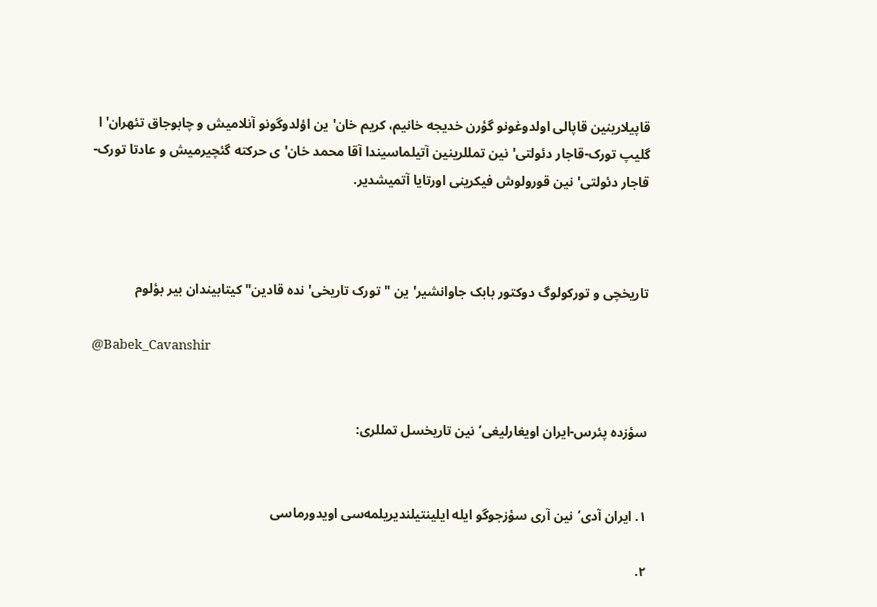قاپیلارینین قاپالی اولدوغونو گؤرن خدیجه خانیم، کریم خان'ین اؤلدوگونو آنلامیش و چابوجاق تئهران'ا گلیپ تورک-قاجار دئولتی'نین تمللرینین آتیلماسیندا آقا محمد خان'ی حرکته گئچیرمیش و عادتا تورک-قاجار دئولتی'نین قورولوش فیکرینی اورتایا آتمیشدیر.



تاریخچی و تورکولوگ دوکتور بابک جاوانشیر'ین "تورک تاریخی'نده قادین" کیتابیندان بیر بؤلوم

@Babek_Cavanshir


سؤزده پئرس-ایران اویغارلیغی’نین تاریخسل تمللری:


۱. ایران آدی’نین آری سؤزجوگو ایله ایلینتیلندیریلمه‌سی اویدورماسی

۲.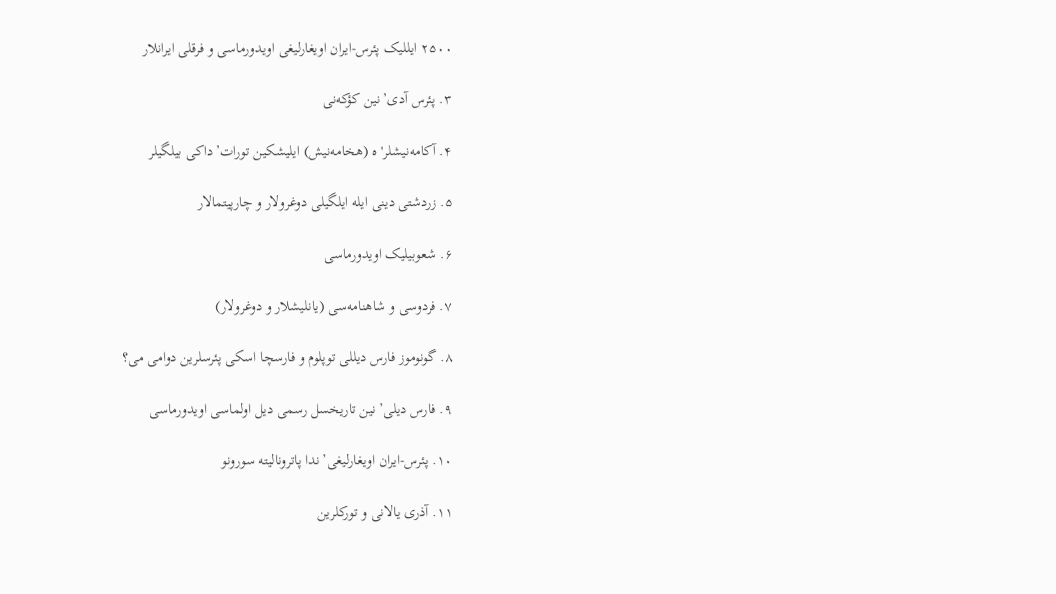۲۵۰۰ ایللیک پئرس-ایران اویغارلیغی اویدورماسی و فرقلی ایرانلار

۳. پئرس آدی’نین کؤکه‌نی

۴. آکامه‌نیشلر'ه (هخامه‌نیش) ایلیشکین تورات’داکی بیلگیلر

۵. زردشتی دینی ایله ایلگیلی دوغرولار و چارپیتمالار

۶. شعوبیلیک اویدورماسی

۷. فردوسی و شاهنامه‌سی (یانلیشلار و دوغرولار)

۸. گونوموز فارس دیللی توپلوم و فارسچا اسکی پئرسلرین دوامی می؟

۹. فارس دیلی’نین تاریخسل رسمی دیل اولماسی اویدورماسی

۱۰. پئرس-ایران اویغارلیغی’ندا پاترونالیته سورونو

۱۱. آذری یالانی و تورکلرین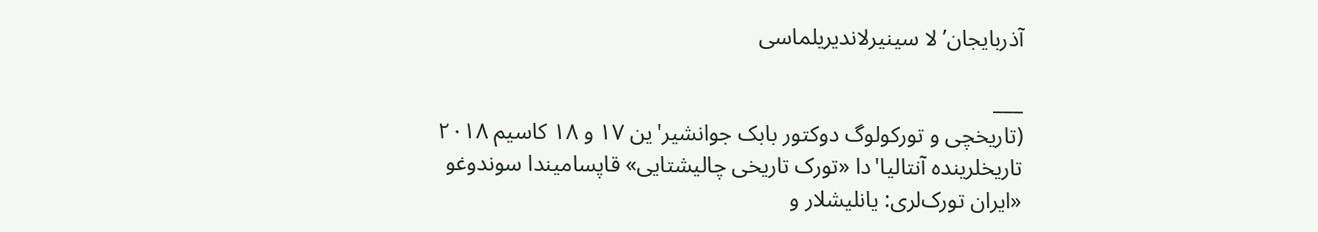آذربایجان’لا سینیرلاندیریلماسی

___
(تاریخچی و توركولوگ دوکتور بابک جوانشیر'ین ۱۷ و ۱۸ کاسیم ۲۰۱۸ تاریخلرینده آنتالیا'دا «تورک تاریخی چالیشتایی» قاپسامیندا سوندوغو «ایران تورک‌لری: یانلیشلار و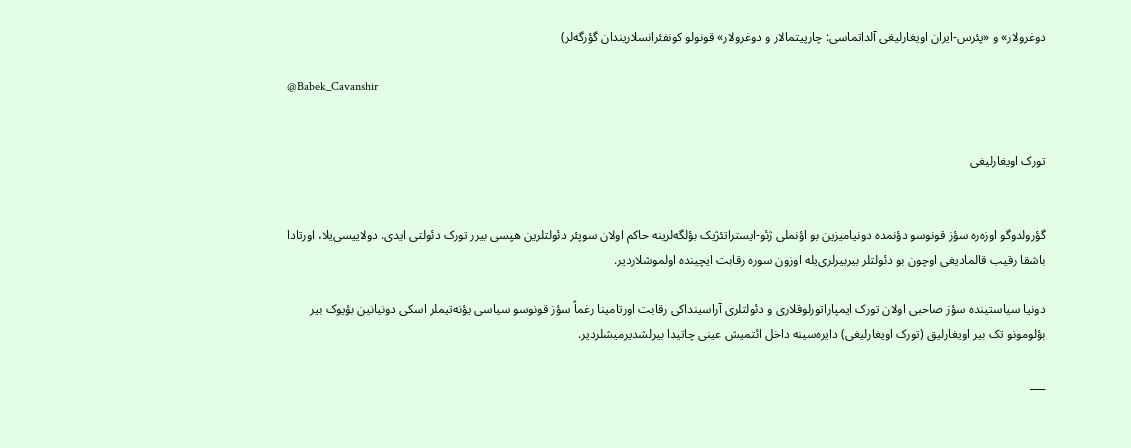دوغرولار» و «پئرس-ایران اویغارلیغی آلداتماسی: چارپیتمالار و دوغرولار» قونولو كونفئرانسلاریندان گؤرگه‌لر)

@Babek_Cavanshir


تورک اویغارلیغی


گؤرولدوگو اوزه‌ره سؤز قونوسو دؤنمده دونیامیزین بو اؤنملی ژئو-ایستراتئژیک بؤلگه‌لرینه حاکم اولان سوپئر دئولتلرین هپسی بیرر تورک دئولتی ایدی. دولاییسی‌یلا، اورتادا باشقا رقیب قالمادیغی اوچون بو دئولتلر بیربیرلری‌یله اوزون سوره رقابت ایچینده اولموشلاردیر.

دونیا سیاستینده سؤز صاحبی اولان تورک ایمپاراتورلوقلاری و دئولتلری آراسینداکی رقابت اورتامینا رغماً سؤز قونوسو سیاسی یؤنه‌تیملر اسکی دونیانین بؤیوک بیر بؤلومونو تک بیر اویغارلیق (تورک اویغارلیغی) دایره‌سینه داخل ائتمیش عینی چاتیدا بیرلشدیرمیشلردیر.

___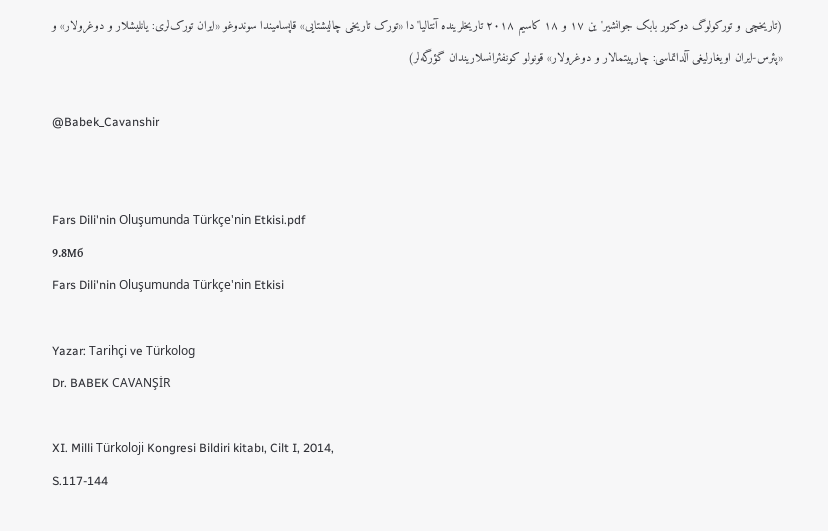(تاریخچی و توركولوگ دوکتور بابک جوانشیر'ین ۱۷ و ۱۸ کاسیم ۲۰۱۸ تاریخلرینده آنتالیا'دا «تورک تاریخی چالیشتایی» قاپسامیندا سوندوغو «ایران تورک‌لری: یانلیشلار و دوغرولار» و «پئرس-ایران اویغارلیغی آلداتماسی: چارپیتمالار و دوغرولار» قونولو كونفئرانسلاریندان گؤرگه‌لر)

@Babek_Cavanshir


Fars Dili'nin Oluşumunda Türkçe'nin Etkisi.pdf
9.8Мб
Fars Dili'nin Oluşumunda Türkçe'nin Etkisi

Yazar: Tarihçi ve Türkolog
Dr. BABEK CAVANŞİR

XI. Milli Türkoloji Kongresi Bildiri kitabı, Cilt I, 2014,
S.117-144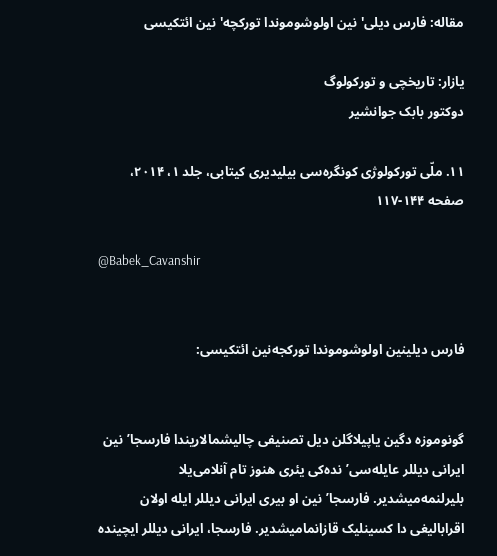مقاله: فارس دیلی'نین اولوشوموندا تورکچه'نین ائتکیسی

یازار: تاریخچی و تورکولوگ
دوکتور بابک جوانشیر

۱۱. ملّی تورکولوژی کونگره‌سی بیلیدیری کیتابی، جلد ۱، ۲۰۱۴،
صفحه ۱۴۴-۱۱۷

@Babek_Cavanshir


فارس دیلینین اولوشوموندا تورکجه‌نین ائتکیسی:


گونوموزه دگین یاپیلاگلن دیل تصنیفی چالیشمالاریندا فارسجا’نین ایرانی دیللر عایله‌سی’نده‌کی یئری هنوز تام آنلامی‌یلا بلیرلنمه‌میشدیر. فارسجا’نین او بیری ایرانی دیللر ایله اولان اقرابالیغی دا کسینلیک قازانمامیشدیر. فارسجا، ایرانی دیللر ایچینده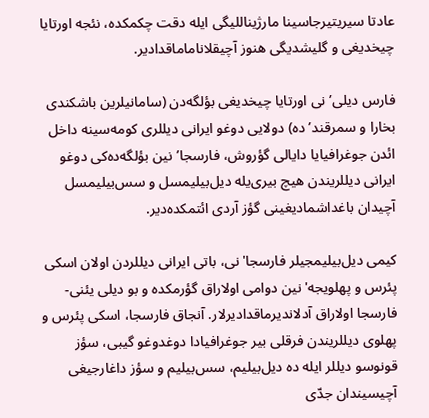عادتا سیریتیرجاسینا مارژیناللیگی ایله دقت چکمکده، نئجه اورتایا چیخدیغی و گلیشدیگی هنوز آچیقلاناماماقدادیر.

فارس دیلی’نی اورتایا چیخدیغی بؤلگه‌دن (سامانیلرین باشکندی بخارا و سمرقند’ده) دولایی دوغو ایرانی دیللری کومه‌سینه‌ داخل ائدن جوغرافیایا دایالی گؤروش، فارسجا’نین بؤلگه‌ده‌کی دوغو ایرانی دیللریندن هیچ بیری‌یله دیل‌بیلیمسل و سس‌بیلیمسل آچیدان باغداشمادیغینی گؤز آردی ائتمکده‌دیر.

کیمی دیل‌بیلیمجیلر فارسجا'نی، باتی ایرانی دیللردن اولان اسکی پئرس و پهلویجه'نین دوامی اولاراق گؤرمکده و بو دیلی یئنی-فارسجا اولاراق آدلاندیرماقدادیرلار. آنجاق فارسجا، اسکی پئرس و پهلوی دیللریندن فرقلی بیر جوغرافیادا دوغدوغو گیبی، سؤز قونوسو دیللر ایله ده دیل‌بیلیم، سس‌بیلیم و سؤز داغارجیغی آچیسیندان جدّی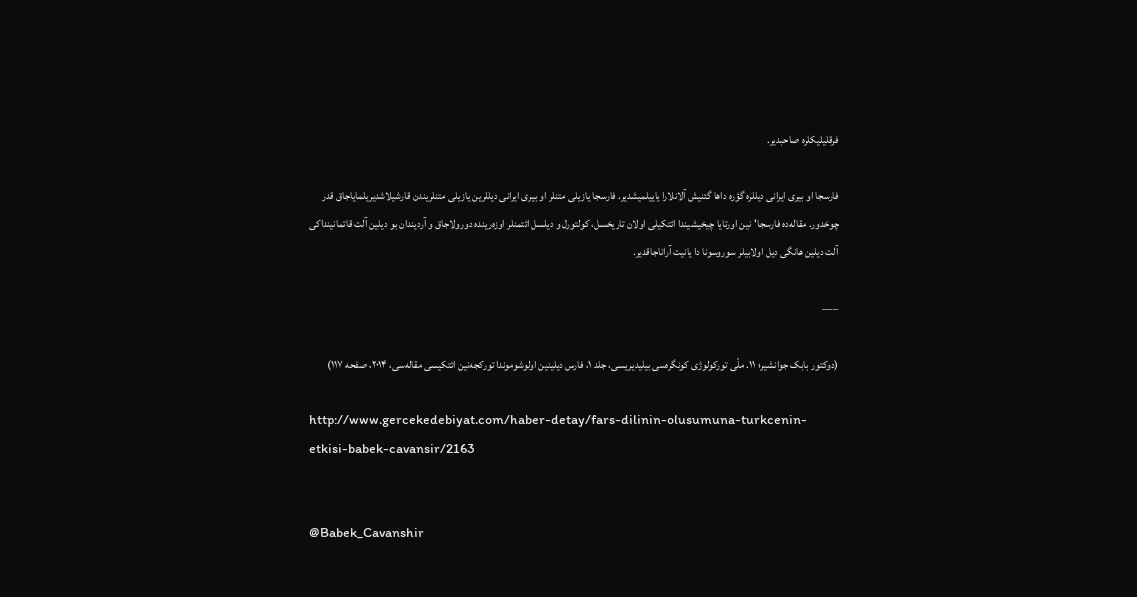فرقلیلیکلره صاحبدیر.

فارسجا او بیری ایرانی دیللره گؤره داها گئنیش آلانلارا یاییلمیشدیر. فارسجا یازیلی متنلر او بیری ایرانی دیللرین یازیلی متنلریندن قارشیلاشدیریلمایاجاق قدر چوخدور. مقاله‌ده فارسجا'نین اورتایا چیخیشیندا ائتکیلی اولان تاریخسل، کولتورل و دیلسل ائتمنلر اوزه‌رینده دورولاجاق و آردیندان بو دیلین آلت قاتمانینداکی آلت دیلین هانگی دیل اولابیلر سوروسونا دا یانیت آراناجاقدیر.

–––

(دوکتور بابک جوانشیر؛ ۱۱. ملّی تورکولوژی کونگره‌سی بیلیدیریسی، جلد ۱، فارس دیلینین اولوشوموندا تورکجه‌نین ائتکیسی مقاله‌سی، ۲۰۱۴، صفحه ۱۱۷)

http://www.gercekedebiyat.com/haber-detay/fars-dilinin-olusumuna-turkcenin-etkisi-babek-cavansir/2163


@Babek_Cavanshir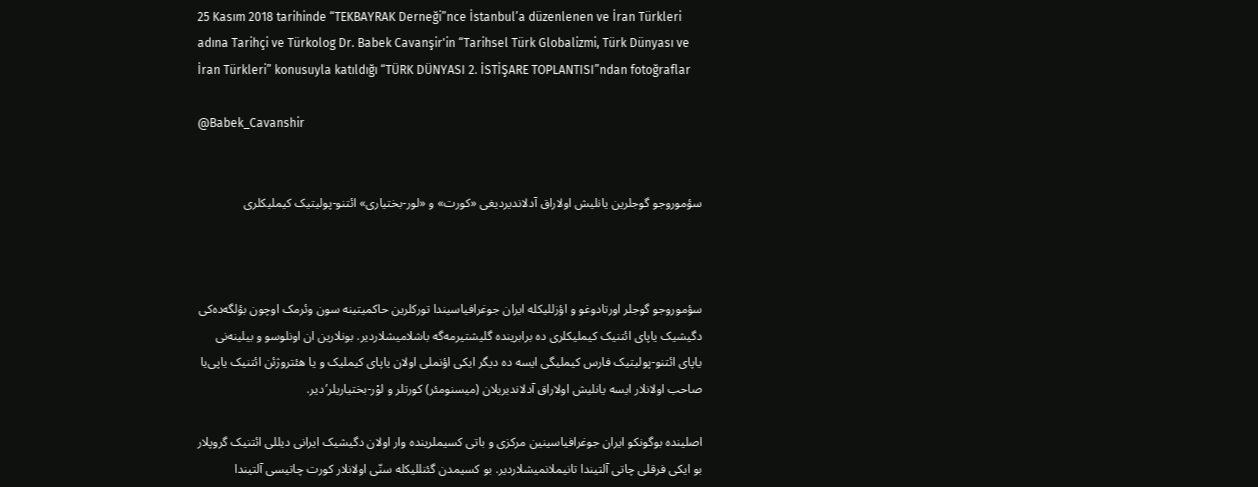25 Kasım 2018 tarihinde “TEKBAYRAK Derneği”nce İstanbul’a düzenlenen ve İran Türkleri adına Tarihçi ve Türkolog Dr. Babek Cavanşir'in “Tarihsel Türk Globalizmi, Türk Dünyası ve İran Türkleri” konusuyla katıldığı “TÜRK DÜNYASI 2. İSTİŞARE TOPLANTISI”ndan fotoğraflar

@Babek_Cavanshir


سؤموروجو گوجلرین یانلیش اولاراق آدلاندیردیغی «کورت» و «لور-بختیاری» ائتنو-پولیتیک کیملیکلری



سؤموروجو گوجلر اورتادوغو و اؤزللیکله ایران جوغرافیاسیندا تورکلرین حاکمیتینه سون وئرمک اوچون بؤلگه‌ده‌کی دگیشیک یاپای ائتنیک کیملیکلری ده برابرینده گلیشتیرمه‌گه باشلامیشلاردیر. بونلارین ان اونلوسو و بیلینه‌نی یاپای ائتنو-پولیتیک فارس کیملیگی ایسه ده دیگر ایکی اؤنملی اولان یاپای کیملیک و یا هئتروژئن ائتنیک یاپی‌یا صاحب اولانلار ایسه یانلیش اولاراق آدلاندیریلان (میسنومئر) کورتلر و لوْر-بختیاریلر’دیر.

اصلینده بوگونکو ایران جوغرافیاسینین مرکزی و باتی کسیملرینده وار اولان دگیشیک ایرانی دیللی ائتنیک گروپلار بو ایکی فرقلی چاتی آلتیندا تانیملانمیشلاردیر. بو کسیمدن گئنللیکله سنّی اولانلار کورت چاتیسی آلتیندا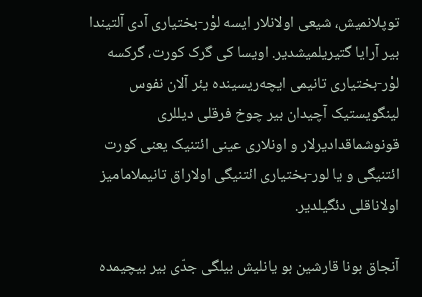توپلانمیش، شیعی اولانلار ایسه لوْر-بختیاری آدی آلتیندا بیر آرایا گتیریلمیشدیر. اویسا کی گرک کورت، گرکسه لوْر-بختیاری تانیمی ایچه‌ریسینده یئر آلان نفوس لینگویستیک آچیدان بیر چوخ فرقلی دیللری قونوشماقدادیرلار و اونلاری عینی ائتنیک یعنی کورت ائتنیگی و یا لور-بختیاری ائتنیگی اولاراق تانیملامامیز اولاناقلی دئگیلدیر.

آنجاق بونا قارشین بو یانلیش بیلگی جدّی بیر بیچیمده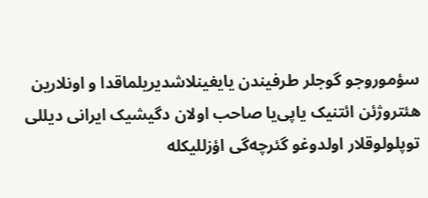سؤموروجو گوجلر طرفیندن یایغینلاشدیریلماقدا و اونلارین هئتروژئن ائتنیک یاپی‌یا صاحب اولان دگیشیک ایرانی دیللی توپلولوقلار اولدوغو گئرچه‌گی اؤزللیکله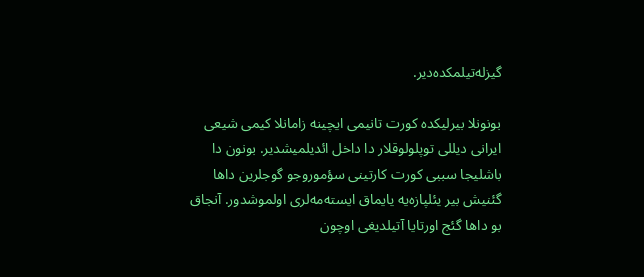گیزله‌تیلمکده‌دیر.

بونونلا بیرلیکده کورت تانیمی ایچینه زامانلا کیمی شیعی ایرانی دیللی توپلولوقلار دا داخل ائدیلمیشدیر. بونون دا باشلیجا سببی کورت کارتینی سؤموروجو گوجلرین داها گئنیش بیر یئلپازه‌یه یایماق ایسته‌مه‌لری اولموشدور. آنجاق بو داها گئج اورتایا آتیلدیغی اوچون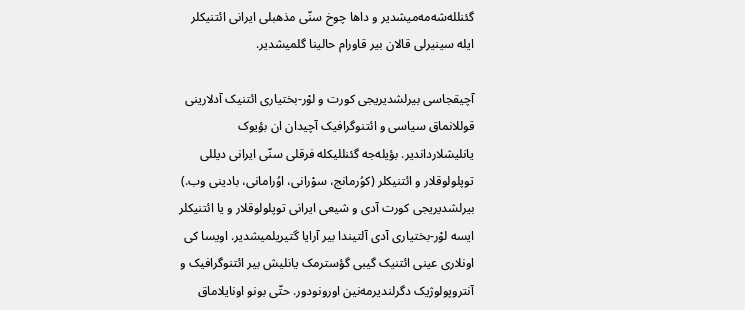گئنلله‌شه‌مه‌میشدیر و داها چوخ سنّی مذهبلی ایرانی ائتنیکلر ایله سینیرلی قالان بیر قاورام حالینا گلمیشدیر.

آچیقجاسی بیرلشدیریجی کورت و لوْر-بختیاری ائتنیک آدلارینی قوللانماق سیاسی و ائتنوگرافیک آچیدان ان بؤیوک یانلیشلارداندیر. بؤیله‌جه گئنللیکله فرقلی سنّی ایرانی دیللی توپلولوقلار و ائتنیکلر (کوُرمانج، سوْرانی، اوُرامانی، بادینی وب.) بیرلشدیریجی کورت آدی و شیعی ایرانی توپلولوقلار و یا ائتنیکلر ایسه لوْر-بختیاری آدی آلتیندا بیر آرایا گتیریلمیشدیر. اویسا کی اونلاری عینی ائتنیک گیبی گؤسترمک یانلیش بیر ائتنوگرافیک و آنتروپولوژیک دگرلندیرمه‌نین اورونودور. حتّی بونو اونایلاماق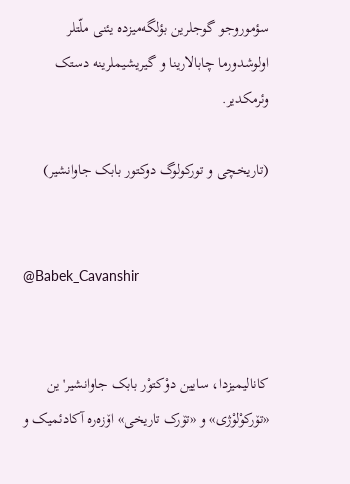سؤموروجو گوجلرین بؤلگه‌میزده یئنی ملّتلر اولوشدورما چابالارینا و گیریشیملرینه دستک وئرمکدیر.

(تاریخچی ‌و تورکولوگ دوکتور بابک جاوانشیر)


@Babek_Cavanshir


کانالیمیزدا، سایین دوْکتوْر بابک جاوانشیر'ین «تۆرکوْلوْژی» و «تۆرک تاریخی» اۆزه‌ره آکادئمیک و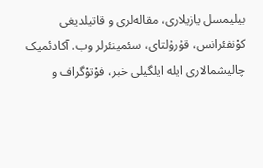بیلیمسل یازیلاری، مقاله‌لری و قاتیلدیغی کوْنفئرانس، قۇرۇلتای، سئمینئرلر وب. آکادئمیک چالیشمالاری ایله ایلگیلی خبر، فوْتوْگراف و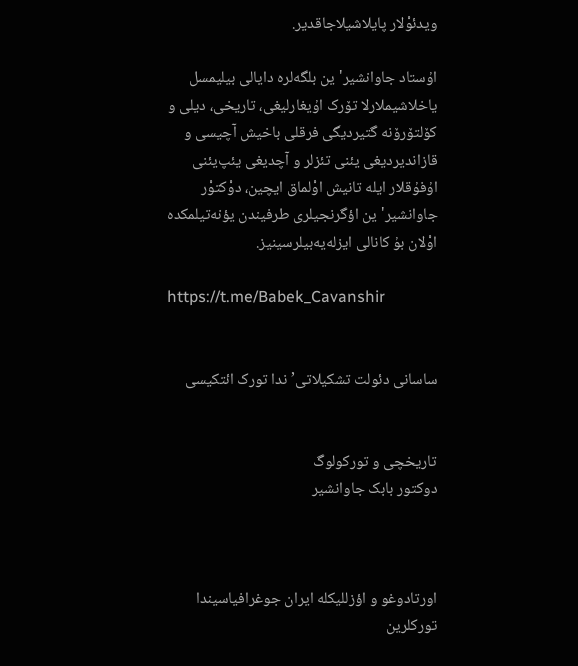ویدئوْلار پایلاشیلاجاقدیر.

اۇستاد جاوانشیر'ین بلگه‌لره دایالی بیلیمسل یاخلاشیملارلا تۆرک اۇیغارلیغی، تاریخی، دیلی و کۆلتۆرۆنه گتیردیگی فرقلی باخیش آچیسی و قازاندیردیغی یئنی تئزلر و آچدیغی یئپ‌یئنی اۇفۇقلار ایله تانیش اوْلماق ایچین، دوْکتوْر جاوانشیر'ین اؤگرنجیلری طرفیندن یؤنه‌تیلمکده اوْلان بۇ کانالی ایزله‌یه‌بیلرسینیز.

https://t.me/Babek_Cavanshir


ساسانی دئولت تشکیلاتی’ندا تورک ائتکیسی


تاریخچی و تورکولوگ
دوکتور بابک جاوانشیر



اورتادوغو و اؤزللیکله ایران جوغرافیاسیندا تورکلرین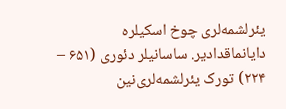یئرلشمه‌لری چوخ اسکیلره دایانماقدادیر. ساسانیلر دئوری (۶۵۱ – ۲۲۴) تورک یئرلشمه‌لری‌نین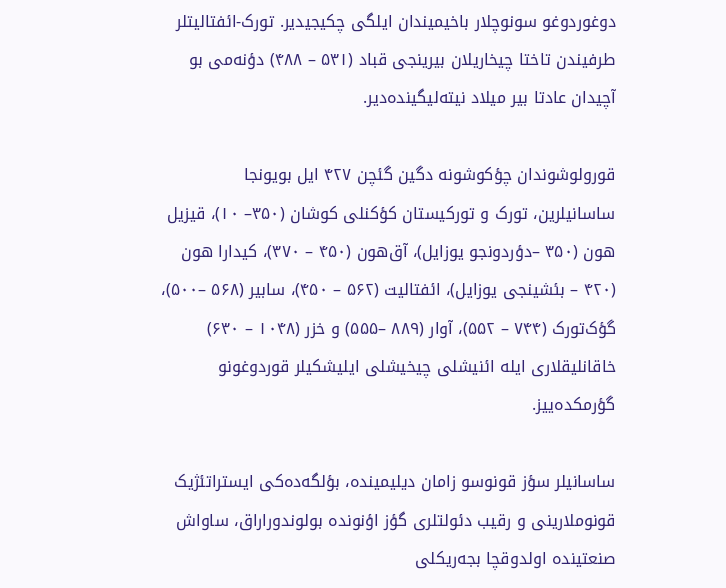دوغوردوغو سونوچلار باخیمیندان ایلگی چکیجیدیر. تورک-ائفتالیتلر طرفیندن تاختا چیخاریلان بیرینجی قباد (۵۳۱ – ۴۸۸) دؤنه‌می بو آچیدان عادتا بیر میلاد نیته‌لیگینده‌دیر.

قورولوشوندان چؤکوشونه دگین گئچن ۴۲۷ ایل بویونجا ساسانیلرین، تورک و تورکیستان کؤکنلی کوشان (۳۵۰– ۱۰)، قیزیل هون (۳۵۰ –دؤردونجو یوزایل)، آق‌هون (۴۵۰ – ۳۷۰)، کیدارا هون (۴۲۰ – بئشینجی یوزایل)، ائفتالیت (۵۶۲ – ۴۵۰)، سابیر (۵۶۸ –۵۰۰)، گؤک‌تورک (۷۴۴ – ۵۵۲)، آوار (۸۸۹ –۵۵۵) و خزر (۱۰۴۸ – ۶۳۰) خاقانلیقلاری ایله ائنیشلی چیخیشلی ایلیشکیلر قوردوغونو گؤرمکده‌ییز.

ساسانیلر سؤز قونوسو زامان دیلیمینده، بؤلگه‌ده‌کی ایستراتئژیک قونوملارینی و رقیب دئولتلری گؤز اؤنونده بولوندوراراق، ساواش صنعتینده اولدوقچا بجه‌ریکلی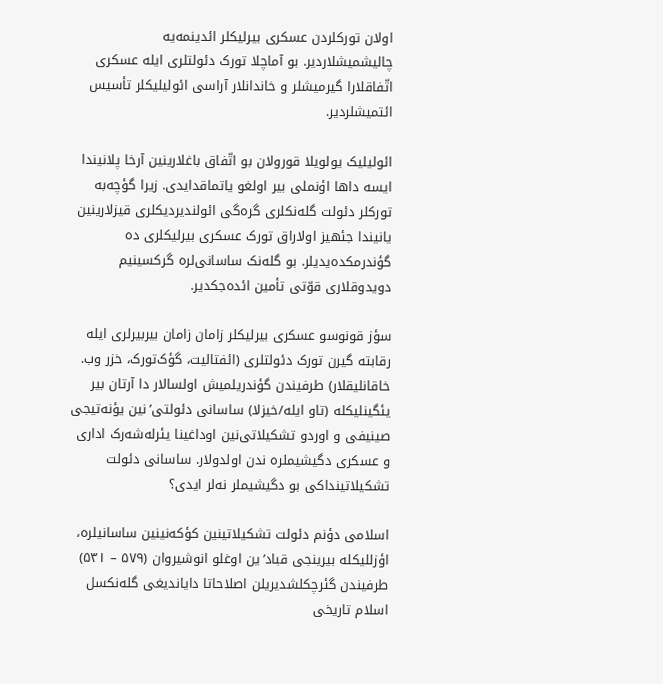اولان تورکلردن عسکری بیرلیکلر ائدینمه‌یه چالیشمیشلاردیر. بو آماچلا تورک دئولتلری ایله عسکری اتّفاقلارا گیرمیشلر و خاندانلار آراسی ائولیلیکلر تأسیس ائتمیشلردیر.

ائولیلیک یولویلا قورولان بو اتّفاق باغلارینین آرخا پلانیندا ایسه داها اؤنملی بیر اولغو یاتماقدایدی. زیرا گؤچه‌به تورکلر دئولت گله‌نکلری گره‌گی ائولندیردیکلری قیزلارینین یانیندا جئهیز اولاراق تورک عسکری بیرلیکلری ده گؤندرمکده‌یدیلر. بو گله‌نک ساسانی‌لره گرکسینیم دویدوقلاری قوّتی تأمین ائده‌جکدیر.

سؤز قونوسو عسکری بیرلیکلر زامان زامان بیربیرلری ایله رقابته گیرن تورک دئولتلری (ائفتالیت، گؤک‌تورک، خزر وب. خاقانلیقلار) طرفیندن گؤندریلمیش اولسالار دا آرتان بیر یئگینلیکله (تاو ایله/خیزلا) ساسانی دئولتی’نین یؤنه‌تیجی صینیفی و اوردو تشکیلاتی‌نین اوداغینا یئرله‌شه‌رک اداری و عسکری دگیشیملره ندن اولدولار. ساسانی دئولت تشکیلاتینداکی بو دگیشیملر نه‌لر ایدی؟

اسلامی دؤنم دئولت تشکیلاتینین کؤکه‌نینین ساسانیلره، اؤزللیکله بیرینجی قباد’ین اوغلو انوشیروان (۵۷۹ – ۵۳۱) طرفیندن گئرچکلشدیریلن اصلاحاتا دایاندیغی گله‌نکسل اسلام تاریخی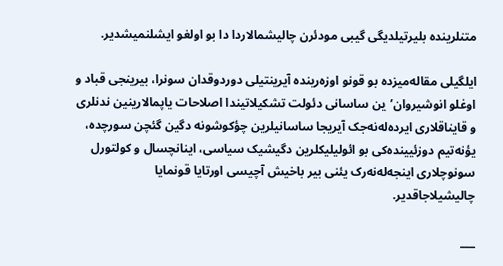متنلرینده بلیرتیلدیگی گیبی مودئرن چالیشمالاردا دا بو اولغو ایشلنمیشدیر.

ایلگیلی مقاله‌میزده بو قونو اوزه‌رینده آیرینتیلی دوردوقدان سونرا، بیرینجی قباد و اوغلو انوشیروان’ین ساسانی دئولت تشکیلاتیندا اصلاحات یاپمالارینین ندنلری و قایناقلاری ایرده‌له‌نه‌جک آیریجا ساسانیلرین چؤکوشونه دگین گئچن سورچده، یؤنه‌تیم دوزئیینده‌کی بو ائولیلیکلرین دگیشیک سیاسی، اینانچسال و کولتورل سونوچلاری اینجه‌له‌نه‌رک یئنی بیر باخیش آچیسی اورتایا قونمایا چالیشیلاجاقدیر.

___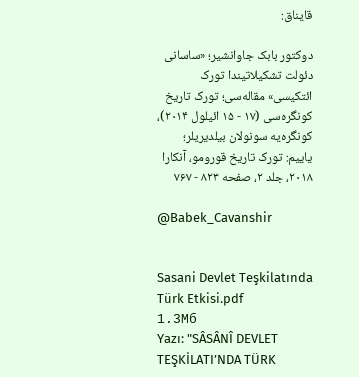قایناق:

دوکتور بابک جاوانشیر؛ «ساسانی دئولت تشکیلاتیندا تورک ائتکیسی» مقاله‌سی؛ تورک تاریخ کونگره‌سی (۱۷ - ۱۵ ائیلول ۲۰۱۴)، کونگره‌یه سونولان بیلدیریلر؛ یاییم: تورک تاریخ قورومو، آنکارا ۲۰۱۸، جلد ۲، صفحه ۸۲۳ - ۷۶۷

@Babek_Cavanshir


Sasani Devlet Teşkilatında Türk Etkisi.pdf
1.3Мб
Yazı: "SÂSÂNÎ DEVLET TEŞKİLATI’NDA TÜRK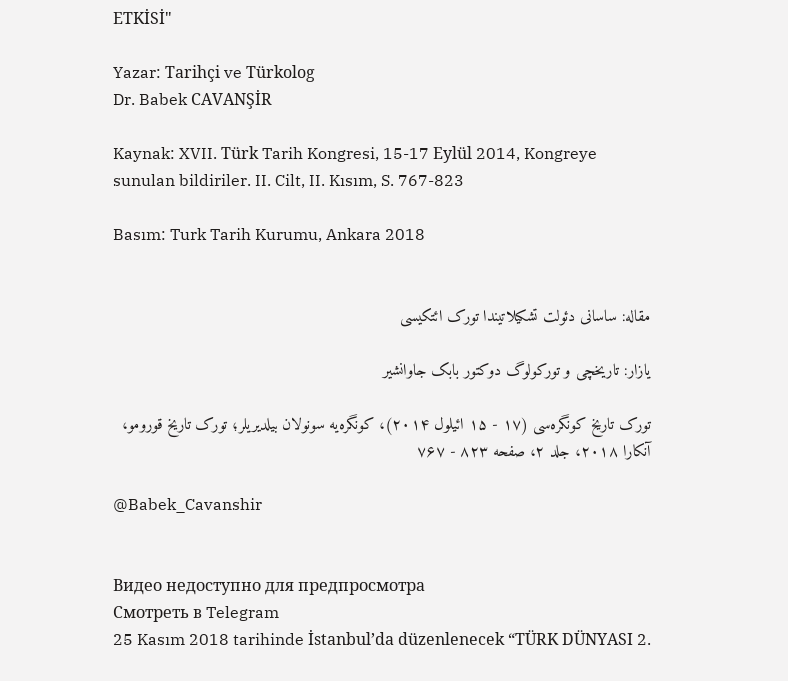ETKİSİ"

Yazar: Tarihçi ve Türkolog
Dr. Babek CAVANŞİR

Kaynak: XVII. Türk Tarih Kongresi, 15-17 Eylül 2014, Kongreye sunulan bildiriler. II. Cilt, II. Kısım, S. 767-823

Basım: Turk Tarih Kurumu, Ankara 2018


مقاله: ساسانی دئولت تشکیلاتیندا تورک ائتکیسی

یازار: تاریخچی و تورکولوگ دوکتور بابک جاوانشیر

تورک تاریخ کونگره‌سی (۱۷ - ۱۵ ائیلول ۲۰۱۴)، کونگره‌یه سونولان بیلدیریلر؛ تورک تاریخ قورومو، آنکارا ۲۰۱۸، جلد ۲، صفحه ۸۲۳ - ۷۶۷

@Babek_Cavanshir


Видео недоступно для предпросмотра
Смотреть в Telegram
25 Kasım 2018 tarihinde İstanbul’da düzenlenecek “TÜRK DÜNYASI 2.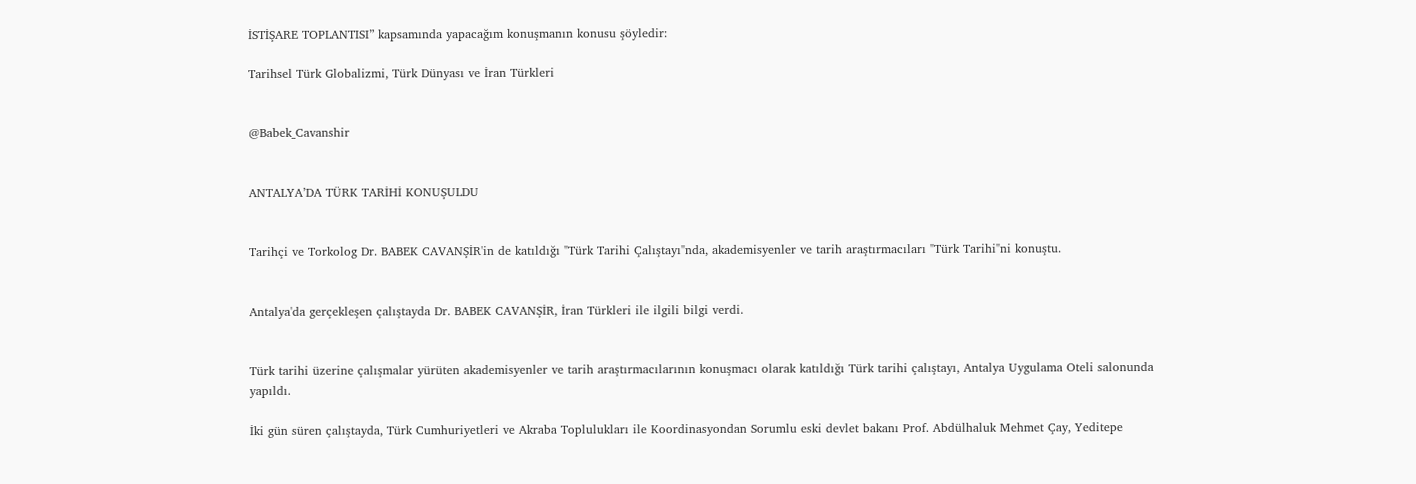İSTİŞARE TOPLANTISI” kapsamında yapacağım konuşmanın konusu şöyledir:

Tarihsel Türk Globalizmi, Türk Dünyası ve İran Türkleri


@Babek_Cavanshir


ANTALYA’DA TÜRK TARİHİ KONUŞULDU


Tarihçi ve Torkolog Dr. BABEK CAVANŞİR'in de katıldığı "Türk Tarihi Çalıştayı"nda, akademisyenler ve tarih araştırmacıları "Türk Tarihi"ni konuştu.


Antalya'da gerçekleşen çalıştayda Dr. BABEK CAVANŞİR, İran Türkleri ile ilgili bilgi verdi.


Türk tarihi üzerine çalışmalar yürüten akademisyenler ve tarih araştırmacılarının konuşmacı olarak katıldığı Türk tarihi çalıştayı, Antalya Uygulama Oteli salonunda yapıldı.

İki gün süren çalıştayda, Türk Cumhuriyetleri ve Akraba Toplulukları ile Koordinasyondan Sorumlu eski devlet bakanı Prof. Abdülhaluk Mehmet Çay, Yeditepe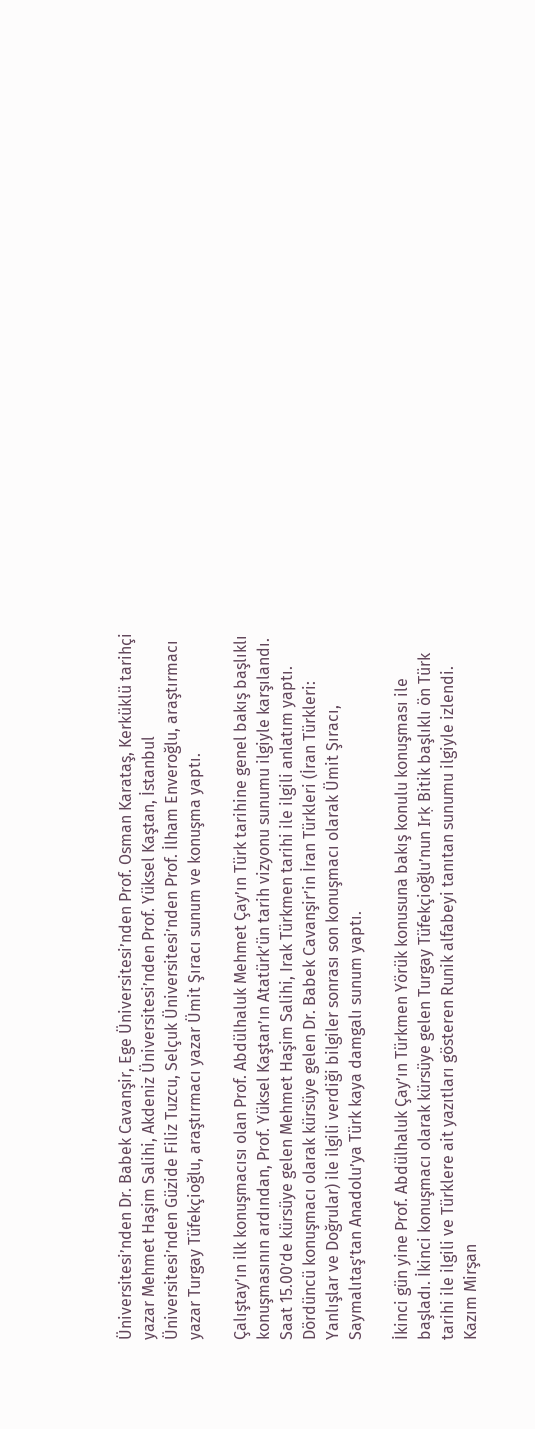Üniversitesi’nden Dr. Babek Cavanşir, Ege Üniversitesi’nden Prof. Osman Karataş, Kerküklü tarihçi yazar Mehmet Haşim Salihi, Akdeniz Üniversitesi’nden Prof. Yüksel Kaştan, İstanbul Üniversitesi’nden Güzide Filiz Tuzcu, Selçuk Üniversitesi’nden Prof. İlham Enveroğlu, araştırmacı yazar Turgay Tüfekçioğlu, araştırmacı yazar Ümit Şıracı sunum ve konuşma yaptı.

Çalıştay’ın ilk konuşmacısı olan Prof. Abdülhaluk Mehmet Çay’ın Türk tarihine genel bakış başlıklı konuşmasının ardından, Prof. Yüksel Kaştan’ın Atatürk’ün tarih vizyonu sunumu ilgiyle karşılandı. Saat 15.00’de kürsüye gelen Mehmet Haşim Salihi, Irak Türkmen tarihi ile ilgili anlatım yaptı. Dördüncü konuşmacı olarak kürsüye gelen Dr. Babek Cavanşir’in İran Türkleri (İran Türkleri: Yanlışlar ve Doğrular) ile ilgili verdiği bilgiler sonrası son konuşmacı olarak Ümit Şıracı, Saymalıtaş’tan Anadolu’ya Türk kaya damgalı sunum yaptı.

İkinci gün yine Prof. Abdülhaluk Çay’ın Türkmen Yörük konusuna bakış konulu konuşması ile başladı. İkinci konuşmacı olarak kürsüye gelen Turgay Tüfekçioğlu’nun Irḳ Bitik başlıklı ön Türk tarihi ile ilgili ve Türklere ait yazıtları gösteren Runik alfabeyi tanıtan sunumu ilgiyle izlendi. Kazım Mirşan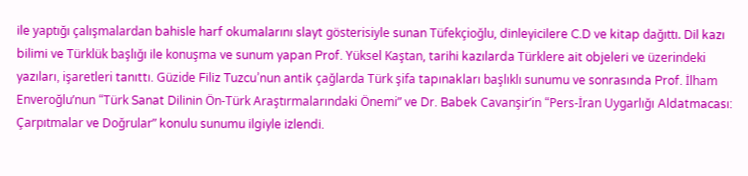ile yaptığı çalışmalardan bahisle harf okumalarını slayt gösterisiyle sunan Tüfekçioğlu, dinleyicilere C.D ve kitap dağıttı. Dil kazı bilimi ve Türklük başlığı ile konuşma ve sunum yapan Prof. Yüksel Kaştan, tarihi kazılarda Türklere ait objeleri ve üzerindeki yazıları, işaretleri tanıttı. Güzide Filiz Tuzcu’nun antik çağlarda Türk şifa tapınakları başlıklı sunumu ve sonrasında Prof. İlham Enveroğlu’nun “Türk Sanat Dilinin Ön-Türk Araştırmalarındaki Önemi” ve Dr. Babek Cavanşir’in “Pers-İran Uygarlığı Aldatmacası: Çarpıtmalar ve Doğrular” konulu sunumu ilgiyle izlendi.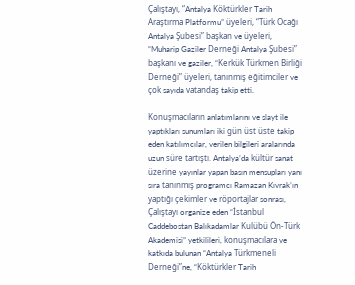Çalıştayı, “Antalya Köktürkler Tarih Araştırma Platformu” üyeleri, “Türk Ocağı Antalya Şubesi” başkan ve üyeleri, “Muharip Gaziler Derneği Antalya Şubesi” başkanı ve gaziler, “Kerkük Türkmen Birliği Derneği” üyeleri, tanınmış eğitimciler ve çok sayıda vatandaş takip etti.

Konuşmacıların anlatımlarını ve slayt ile yaptıkları sunumları iki gün üst üste takip eden katılımcılar, verilen bilgileri aralarında uzun süre tartıştı. Antalya’da kültür sanat üzerine yayınlar yapan basın mensupları yanı sıra tanınmış programcı Ramazan Kıvrak’ın yaptığı çekimler ve röportajlar sonrası, Çalıştayı organize eden “İstanbul Caddebostan Balıkadamlar Kulübü Ön-Türk Akademisi” yetkilileri, konuşmacılara ve katkıda bulunan “Antalya Türkmeneli Derneği”ne, “Köktürkler Tarih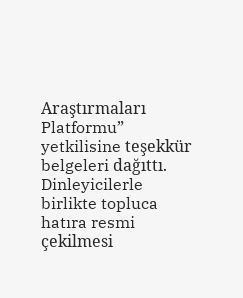Araştırmaları Platformu” yetkilisine teşekkür belgeleri dağıttı. Dinleyicilerle birlikte topluca hatıra resmi çekilmesi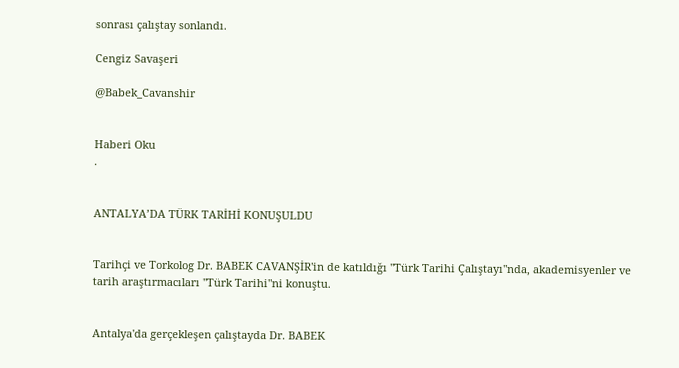sonrası çalıştay sonlandı.

Cengiz Savaşeri

@Babek_Cavanshir


Haberi Oku
.


ANTALYA’DA TÜRK TARİHİ KONUŞULDU


Tarihçi ve Torkolog Dr. BABEK CAVANŞİR'in de katıldığı "Türk Tarihi Çalıştayı"nda, akademisyenler ve tarih araştırmacıları "Türk Tarihi"ni konuştu.


Antalya'da gerçekleşen çalıştayda Dr. BABEK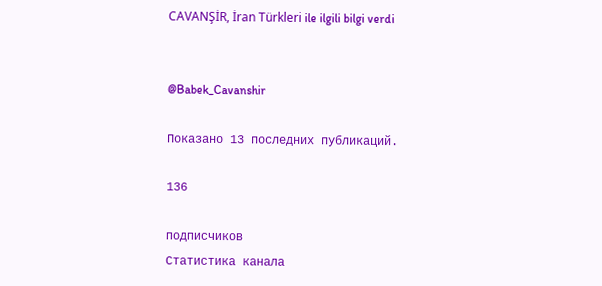CAVANŞİR, İran Türkleri ile ilgili bilgi verdi


@Babek_Cavanshir

Показано 13 последних публикаций.

136

подписчиков
Статистика канала